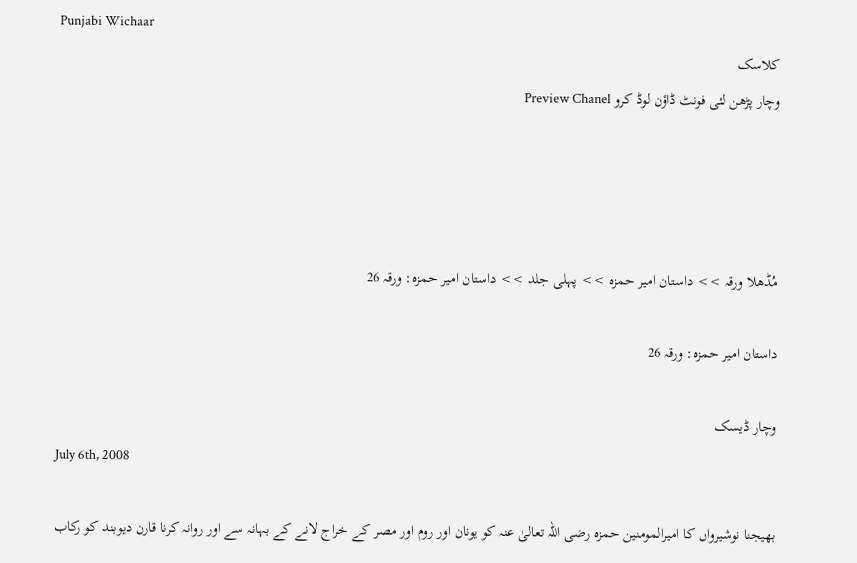Punjabi Wichaar
کلاسک
وچار پڑھن لئی فونٹ ڈاؤن لوڈ کرو Preview Chanel




مُڈھلا ورقہ >> داستان امیر حمزہ >> پہلی جلد >> داستان امیر حمزہ: ورقہ 26

داستان امیر حمزہ: ورقہ 26

وچار ڈیسک
July 6th, 2008

بھیجنا نوشیرواں کا امیرالمومنین حمزہ رضی اللہ تعالیٰ عنہ کو یونان اور روم اور مصر کے خراج لانے کے بہانہ سے اور روانہ کرنا قارن دیوبند کو رکاب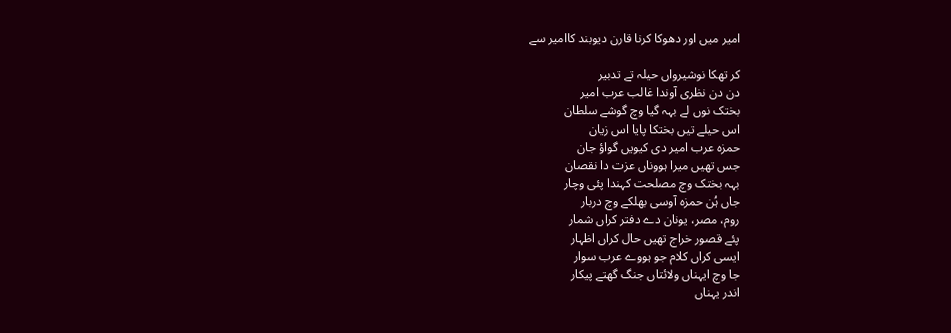امیر میں اور دھوکا کرنا قارن دیوبند کاامیر سے

کر تھکا نوشیرواں حیلہ تے تدبیر
دن دن نظری آوندا غالب عرب امیر
بختک نوں لے بہہ گیا وچ گوشے سلطان
اس حیلے تیں بختکا پایا اس زیان
حمزہ عرب امیر دی کیویں گواؤ جان
جس تھیں میرا ہووناں عزت دا نقصان
بہہ بختک وچ مصلحت کہندا پئی وچار
جاں ہُن حمزہ آوسی بھلکے وچ دربار
روم، مصر، یونان دے دفتر کراں شمار
پئے قصور خراج تھیں حال کراں اظہار
ایسی کراں کلام جو ہووے عرب سوار
جا وچ ایہناں ولائتاں جنگ گھتے پیکار
اندر یہناں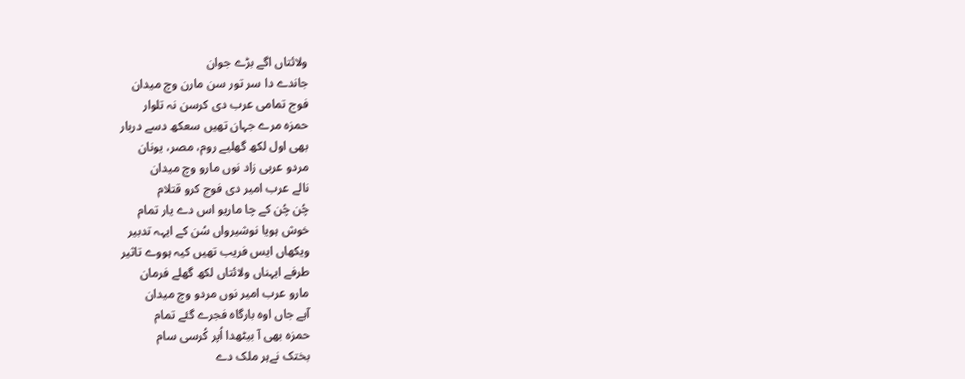ولائتاں اگے بڑے جوان
جاندے دا سر تور سن مارن وچ میدان
فوج تمامی عرب دی کرسن نہ تلوار
حمزہ مرے جہان تھیں سعکھ دسے دربار
بھی اول لکھ گھلیے روم، مصر، یونان
مردو عربی زاد نوں مارو وچ میدان
نالے عرب امیر دی فوج کرو قتلام
چُن چُن کے چا ماریو اس دے یار تمام
خوش ہویا نوشیرواں سُن کے ایہہ تدبیر
ویکھاں ایس فریب تھیں کیہ ہووے تاثیر
طرفے ایہناں ولائتاں لکھ گھلے فرمان
مارو عرب امیر نوں مردو وچ میدان
آہے جاں اوہ بارگاہ فجرے گئے تمام
حمزہ بھی آ بیٹھدا اُپر کُرسی سام
بختک نےہر ملک دے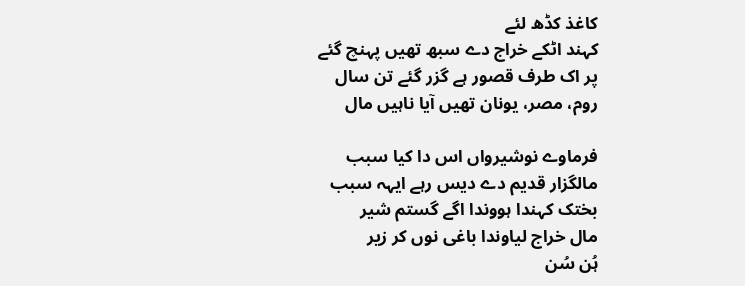کاغذ کڈھ لئے
کہند اٹکے خراج دے سبھ تھیں پہنچ گئے
پر اک طرف قصور ہے گزر گئے تن سال
روم، مصر، یونان تھیں آیا ناہیں مال

فرماوے نوشیرواں اس دا کیا سبب
مالگزار قدیم دے دیس رہے ایہہ سبب
بختک کہندا ہووندا اگے گستم شیر
مال خراج لیاوندا باغی نوں کر زیر
ہُن سُن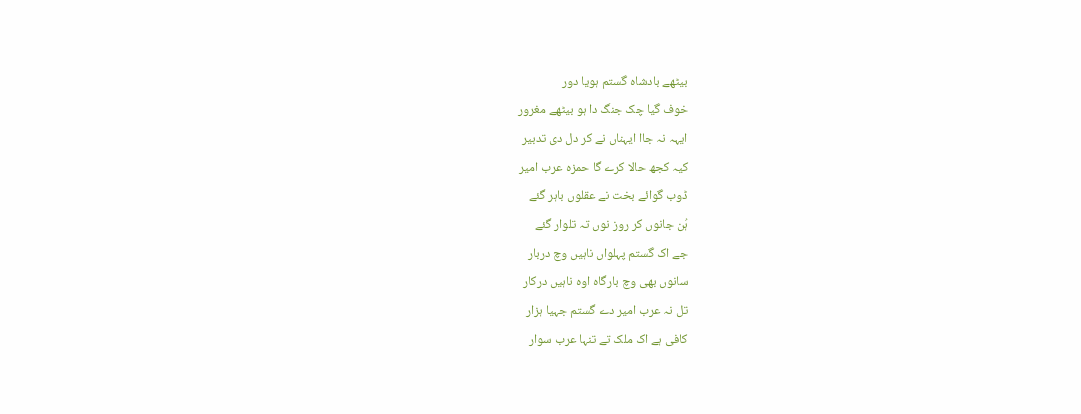بیٹھے بادشاہ گستم ہویا دور
خوف گیا چک جنگ دا ہو بیٹھے مغرور
ایہہ نہ جاا ایہناں نے کر دل دی تدبیر
کیہ کجھ حالا کرے گا حمزہ عرب امیر
ڈوب گوائے بخت نے عقلوں باہر گئے
ہُن جانوں کر روز نوں تہ تلوار گئے
جے اک گستم پہلواں ناہیں وچ دربار
سانوں بھی وچ بارگاہ اوہ ناہیں درکار
تل نہ عرب امیر دے گستم جہیا ہزار
کافی ہے اک ملک تے تنہا عرب سوار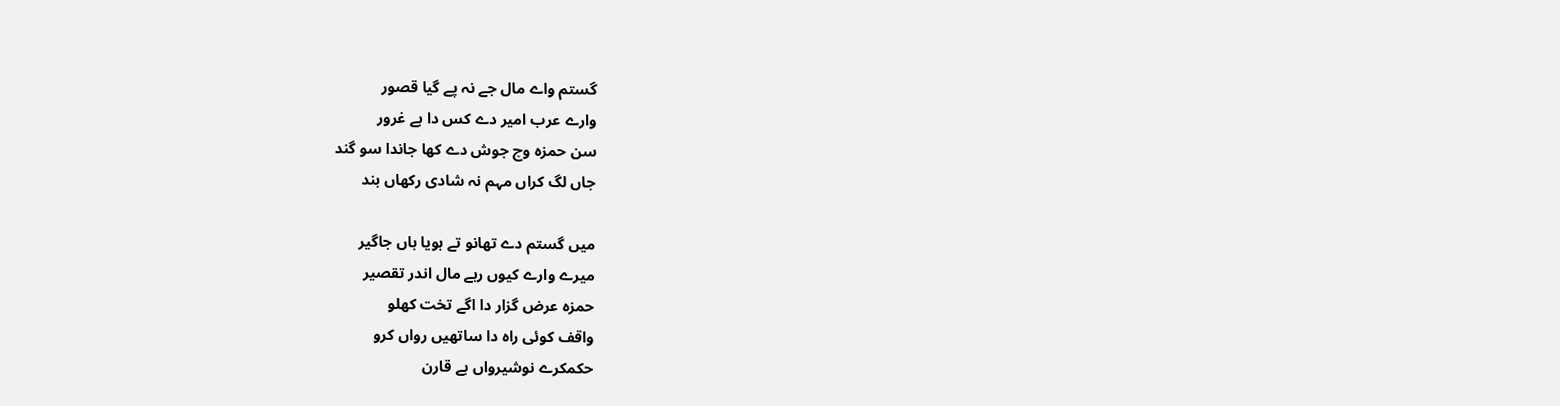گستم واے مال جے نہ پے گیا قصور
وارے عرب امیر دے کس دا ہے غرور
سن حمزہ وچ جوش دے کھا جاندا سو گند
جاں لگ کراں مہم نہ شادی رکھاں بند

میں گستم دے تھانو تے ہویا ہاں جاگیر
میرے وارے کیوں رہے مال اندر تقصیر
حمزہ عرض گزار دا اگے تخت کھلو
واقف کوئی راہ دا ساتھیں رواں کرو
حکمکرے نوشیرواں ہے قارن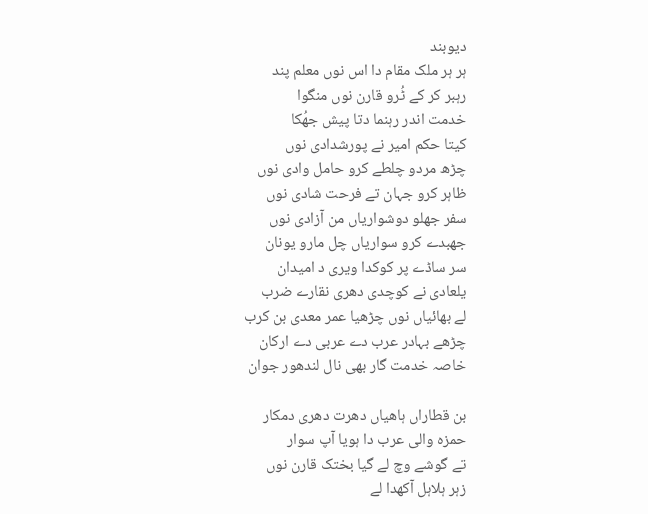دیوبند
ہر ہر ملک مقام دا اس نوں معلم پند
رہبر کر کے ٹُرو قارن نوں منگوا
خدمت اندر رہنما دتا پیش جھُکا
کیتا حکم امیر نے پورشدادی نوں
چڑھ مردو چلطے کرو حامل وادی نوں
ظاہر کرو جہان تے فرحت شادی نوں
سفر جھلو دوشواریاں من آزادی نوں
جھبدے کرو سواریاں چل مارو یونان
سر ساڈے پر کوکدا ویری د امیدان
یلعادی نے کوچدی دھری نقارے ضرب
لے بھائیاں نوں چڑھیا عمر معدی بن کرب
چڑھے بہادر عرب دے عربی دے ارکان
خاصہ خدمت گار بھی نال لندھور جوان

بن قطاراں ہاھیاں دھرت دھری دمکار
حمزہ والی عرب دا ہویا آپ سوار
تے گوشے وچ لے گیا بختک قارن نوں
زہر ہلاہل آکھدا لے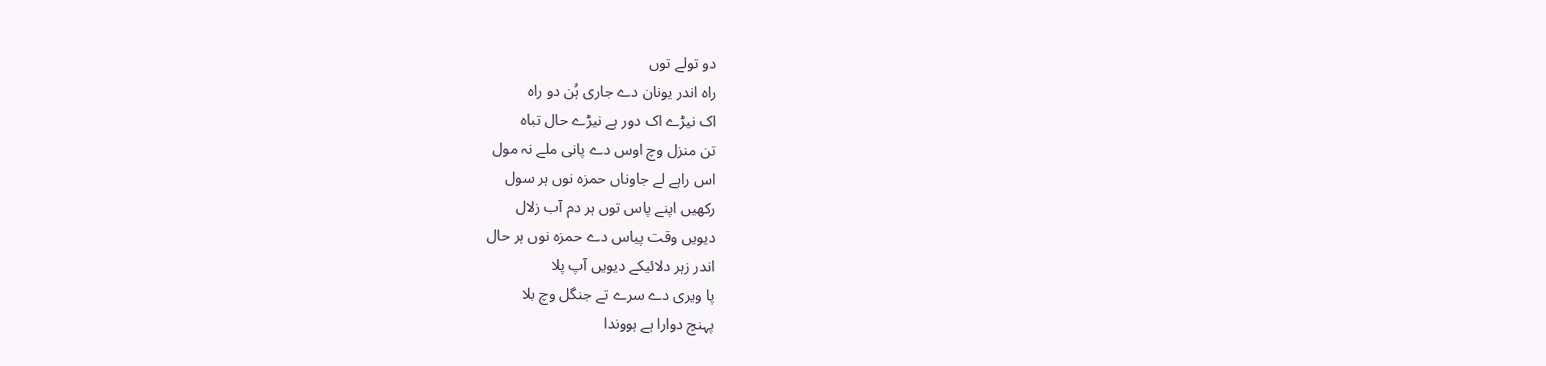دو تولے توں
راہ اندر یونان دے جاری ہُن دو راہ
اک نیڑے اک دور ہے نیڑے حال تباہ
تن منزل وچ اوس دے پانی ملے نہ مول
اس راہے لے جاوناں حمزہ نوں ہر سول
رکھیں اپنے پاس توں ہر دم آب زلال
دیویں وقت پیاس دے حمزہ نوں ہر حال
اندر زہر دلائیکے دیویں آپ پلا
پا ویری دے سرے تے جنگل وچ بلا
پہنچ دوارا ہے ہووندا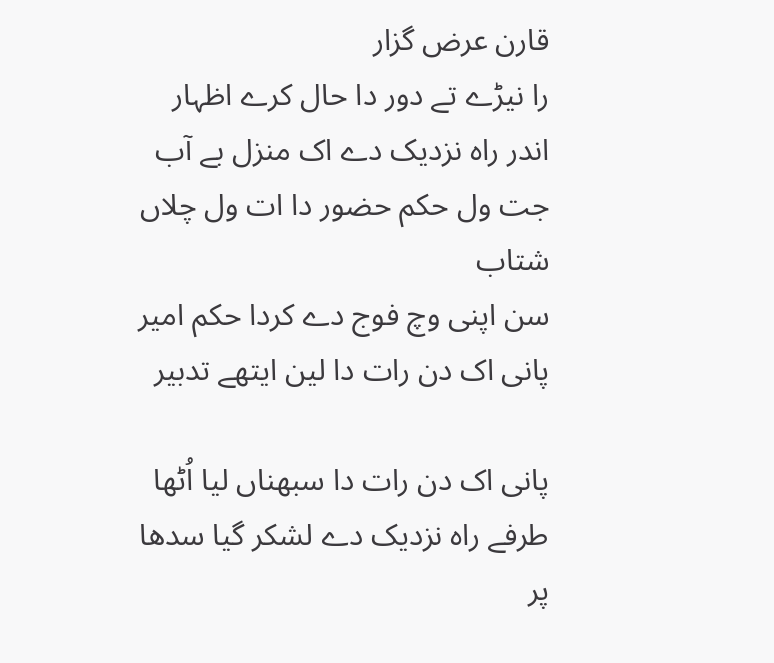قارن عرض گزار
را نیڑے تے دور دا حال کرے اظہار
اندر راہ نزدیک دے اک منزل بے آب
جت ول حکم حضور دا ات ول چلاں شتاب
سن اپنی وچ فوج دے کردا حکم امیر
پانی اک دن رات دا لین ایتھے تدبیر

پانی اک دن رات دا سبھناں لیا اُٹھا
طرفے راہ نزدیک دے لشکر گیا سدھا
پر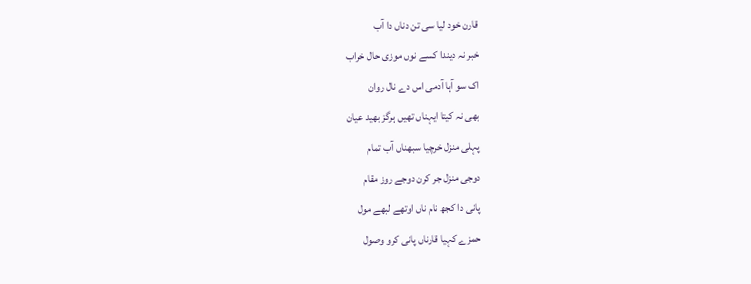قارن خود لیا سی تن دناں دا آب
خبر نہ دیندا کسے نوں موزی حال خراب
اک سو آہا آدمی اس دے نال روان
بھی نہ کیتا ایہناں تھیں ہرگز بھید عیان
پہلی منزل خرچیا سبھناں آب تمام
دوجی منزل جر کرن دوجے روز مقام
پانی دا کجھ نام ناں اوتھے لبھے مول
حمزے کہیا قارناں پانی کرو وصول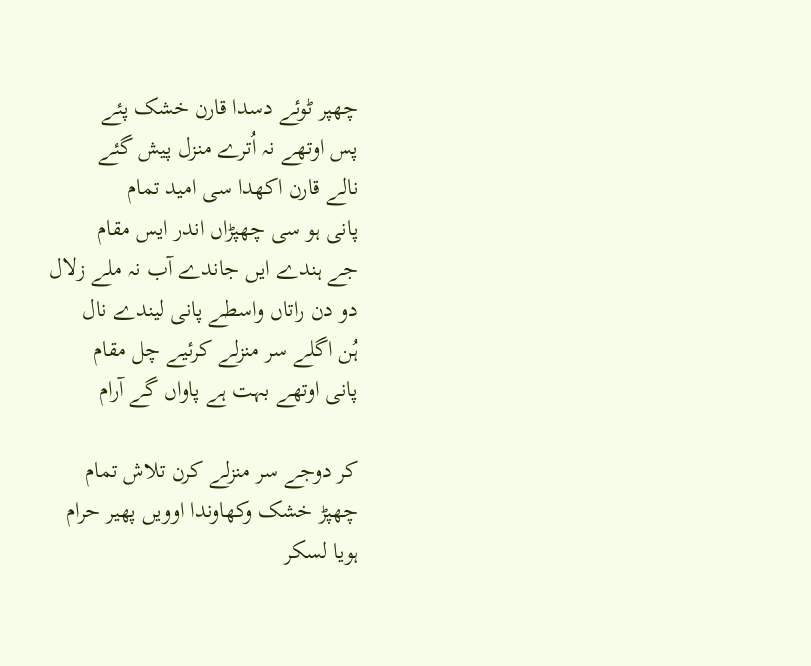چھپر ٹوئے دسدا قارن خشک پئے
پس اوتھے نہ اُترے منزل پیش گئے
نالے قارن اکھدا سی امید تمام
پانی ہو سی چھپڑاں اندر ایس مقام
جے ہندے ایں جاندے آب نہ ملے زلال
دو دن راتاں واسطے پانی لیندے نال
ہُن اگلے سر منزلے کرئیے چل مقام
پانی اوتھے بہت ہے پاواں گے آرام

کر دوجے سر منزلے کرن تلاش تمام
چھپڑ خشک وکھاوندا اوویں پھیر حرام
ہویا لسکر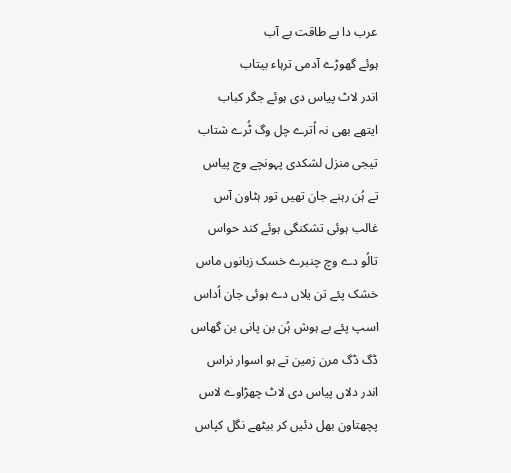عرب دا بے طاقت بے آب
ہوئے گھوڑے آدمی ترہاء بیتاب
اندر لاٹ پیاس دی ہوئے جگر کباب
ایتھے بھی نہ اُترے چل وگ ٹُرے شتاب
تیجی منزل لشکدی پہونچے وچ پیاس
تے ہُن رہنے جان تھیں تور ہٹاون آس
غالب ہوئی تشکنگی ہوئے کند حواس
تالُو دے وچ چنبرے خسک زبانوں ماس
خشک پئے تن یلاں دے ہوئی جان اُداس
اسپ پئے بے ہوش ہُن بن پانی بن گھاس
ڈگ ڈگ مرن زمین تے ہو اسوار نراس
اندر دلاں پیاس دی لاٹ چھڑاوے لاس
پچھتاون بھل دئیں کر بیٹھے نگل کپاس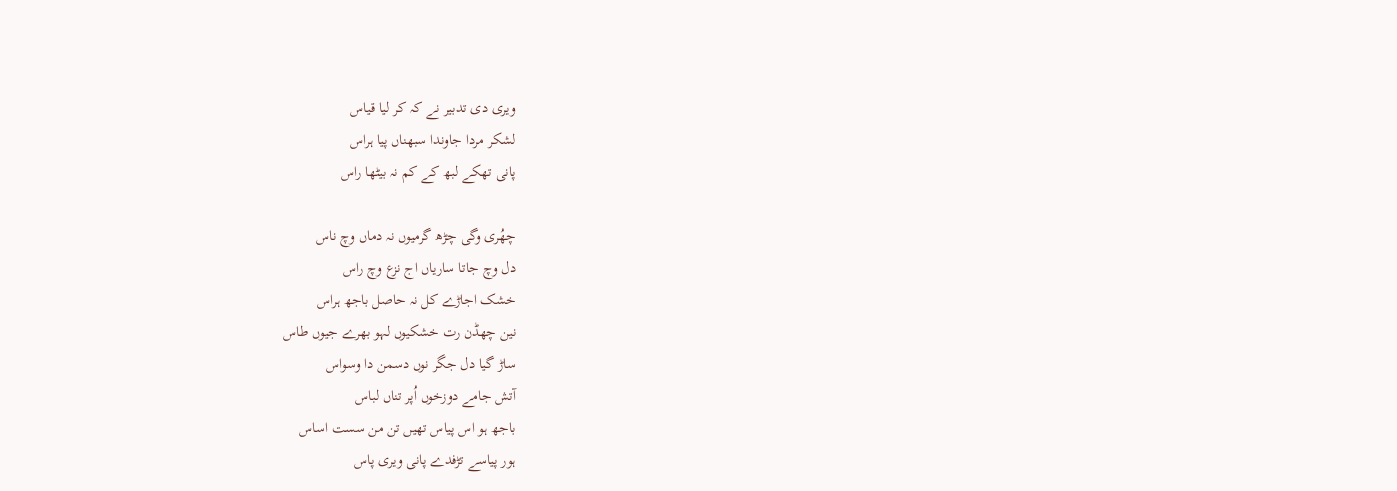ویری دی تدبیر نے کہ کر لیا قیاس
لشکر مردا جاوندا سبھناں پیا ہراس
پانی تھکے لبھ کے کم نہ بیٹھا راس

چھُری وگی چڑھ گرمیوں نہ دماں وچ ناس
دل وچ جاتا ساریاں اج نزع وچ راس
خشک اجاڑے کل نہ حاصل باجھ ہراس
نین چھڈن رت خشکیوں لہو بھرے جیوں طاس
ساڑ گیا دل جگر نوں دسمن دا وسواس
آتش جامے دوزخوں اُپر تناں لباس
باجھ ہو اس پیاس تھیں تن من سست اساس
ہور پیاسے تڑفدے پانی ویری پاس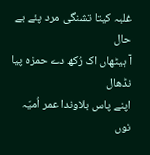غلبہ کیتا تشنگی مرد پئے بے حال
آ ہیٹھاں اک رُکھ دے حمزہ پیا نڈھال
اپنے پاس بلاوندا عمر اُمیّہ نوں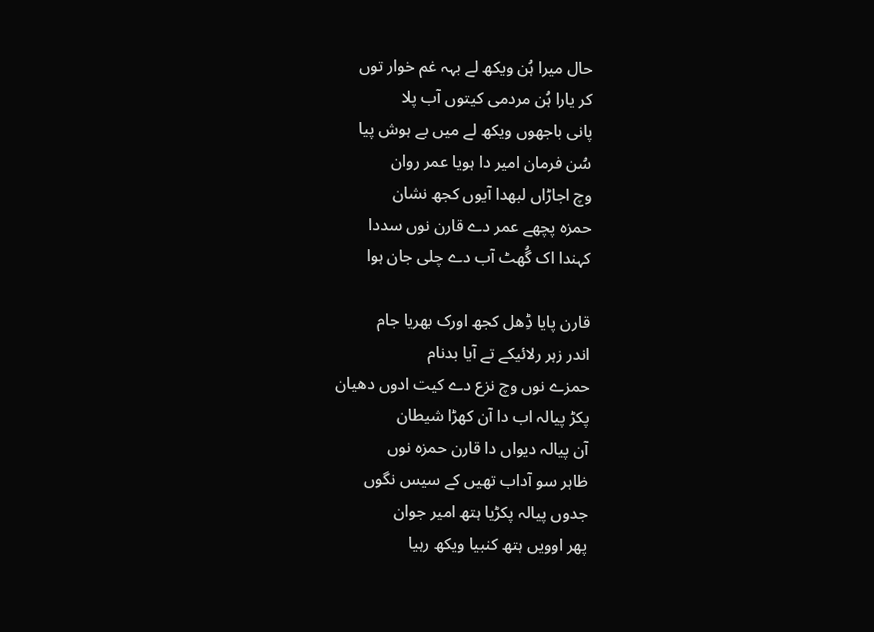حال میرا ہُن ویکھ لے بہہ غم خوار توں
کر یارا ہُن مردمی کیتوں آب پلا
پانی باجھوں ویکھ لے میں بے ہوش پیا
سُن فرمان امیر دا ہویا عمر روان
وچ اجاڑاں لبھدا آیوں کجھ نشان
حمزہ پچھے عمر دے قارن نوں سددا
کہندا اک گُھٹ آب دے چلی جان ہوا

قارن پایا ڈِھل کجھ اورک بھریا جام
اندر زہر رلائیکے تے آیا بدنام
حمزے نوں وچ نزع دے کیت ادوں دھیان
پکڑ پیالہ اب دا آن کھڑا شیطان
آن پیالہ دیواں دا قارن حمزہ نوں
ظاہر سو آداب تھیں کے سیس نگوں
جدوں پیالہ پکڑیا ہتھ امیر جوان
پھر اوویں ہتھ کنبیا ویکھ رہیا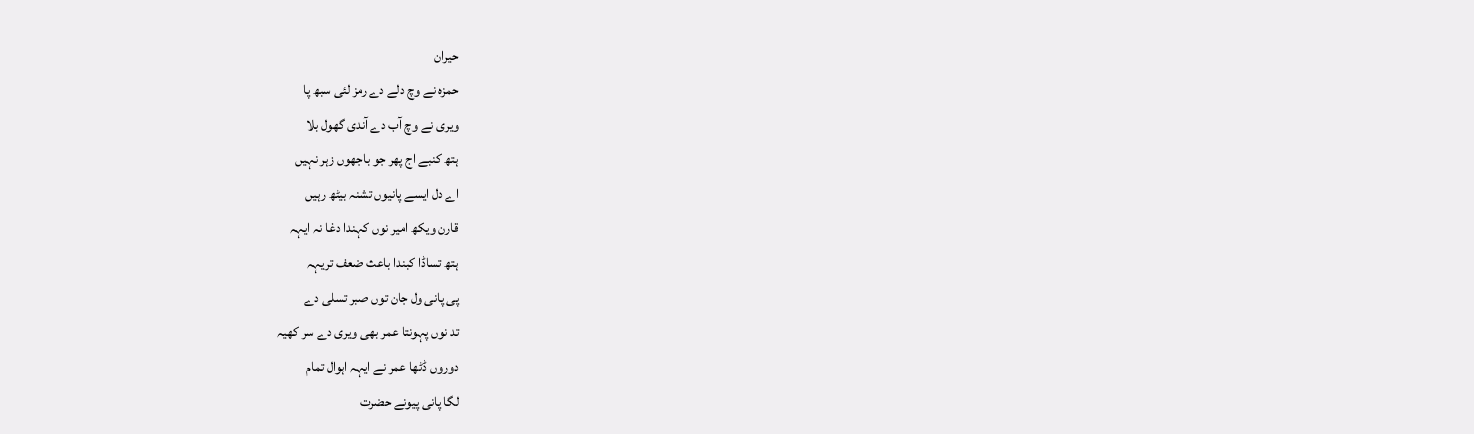حیران
حمزہ نے وچ دلے دے رمز لئی سبھ پا
ویری نے وچ آب دے آندی گھول بلا
ہتھ کنبے اج پھر جو باجھوں زہر نہیں
اے دل ایسے پانیوں تشنہ بیٹھ رہیں
قارن ویکھ امیر نوں کہندا دغا نہ ایہہ
ہتھ تساڈا کبندا باعث ضعف تریہہ
پی پانی ول جان توں صبر تسلی دے
تد نوں پہونتا عمر بھی ویری دے سر کھیہ
دوروں ڈٹھا عمر نے ایہہ اہوال تمام
لگا پانی پیونے حضرت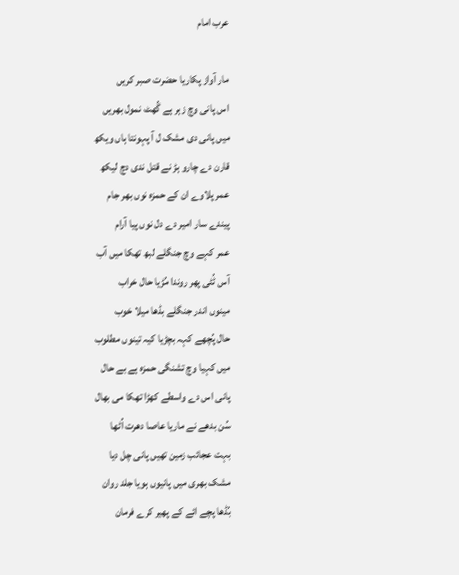عرب امام

مار آواز پکاریا حضرت صبر کریں
اس پانی وچ زہر ہے گُھٹ نمول بھریں
میں پانی دی مشک ل آ پہونتا ہاں ویکھ
قارن دے چارو ہڑ نے قتل ندی دچ لیکھ
عمر پلاوے ان کے حمزہ نوں بھر جام
پیندے سار امیر دے دل نوں پیا آرام
عمر کہے وچ جنگلے لبھ تھکا میں آب
آس ٹُٹی پھر روندا مُڑیا حال خراب
مینوں اندر جنگلے بڈھا میلا خوب
حال پُچھے کہہ بچڑیا کیہ تینوں مطلوب
میں کہیا وچ تشنگی حمزہ ہے بے حال
پانی اس دے واسطے کھڑا تھکا می بھال
سُن بدھے نے ماریا عاصا دھرت اُٹھا
بہت عجائب زمین تھیں پانی چل دیا
مشک بھری میں پانیوں ہویا جلد روان
بُڈھا پچے ائے کے پھیر کرے فرمان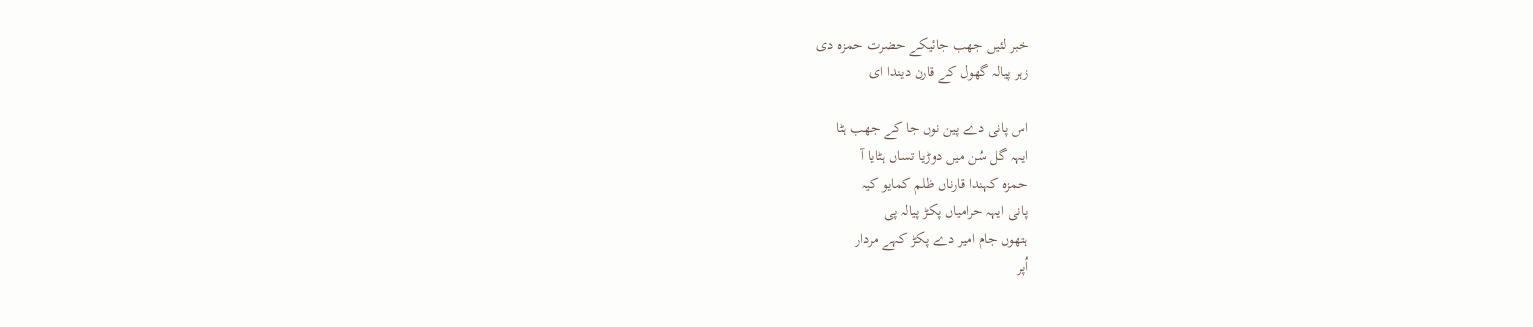خبر لئیں جھب جائیکے حضرت حمزہ دی
زہر پیالہ گھول کے قارن دیندا ای

اس پانی دے پین نوں جا کے جھب ہٹا
ایہہ گل سُن میں دوڑیا تساں ہٹایا آ
حمزہ کہندا قارناں ظلم کمایو کیہ
پانی ایہہ حرامیاں پکڑ پیالہ پی
ہتھوں جام امیر دے پکڑ کہے مردار
اُپر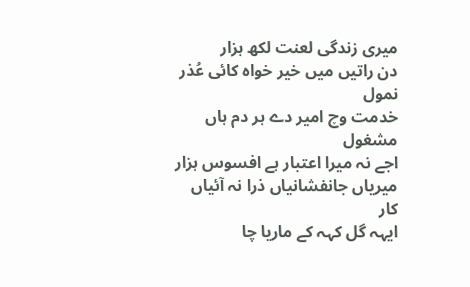میری زندگی لعنت لکھ ہزار
دن راتیں میں خیر خواہ کائی عُذر نمول
خدمت وچ امیر دے ہر دم ہاں مشغول
اجے نہ میرا اعتبار ہے افسوس ہزار
میریاں جانفشانیاں ذرا نہ آئیاں کار
ایہہ گل کہہ کے ماریا چا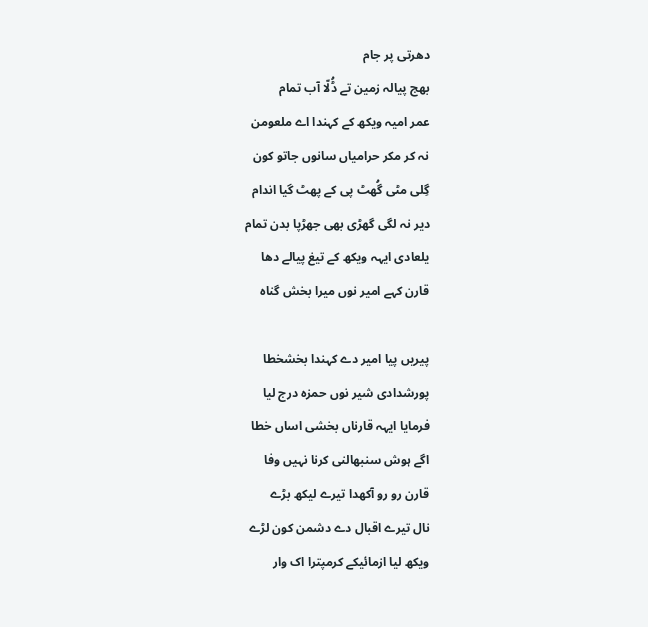دھرتی پر جام
بھج پیالہ زمین تے ڈُلّا آب تمام
عمر امیہ ویکھ کے کہندا اے ملعومن
نہ کر مکر حرامیاں سانوں جاتو کون
گِلی مٹی گُھٹ پی کے پھٹ گیا اندام
دیر نہ لگی گھڑی بھی جھڑپا بدن تمام
یلعادی ایہہ ویکھ کے تیغ پیالے دھا
قارن کہے امیر نوں میرا بخش گناہ

پیریں پیا امیر دے کہندا بخشخطا
پورشدادی شیر نوں حمزہ درج لیا
فرمایا ایہہ قارناں بخشی اساں خطا
اگے ہوش سنبھالنی کرنا نہیں وفا
قارن رو رو آکھدا تیرے لیکھ بڑے
نال تیرے اقبال دے دشمن کون لڑے
ویکھ لیا ازمائیکے کرمپترا اک وار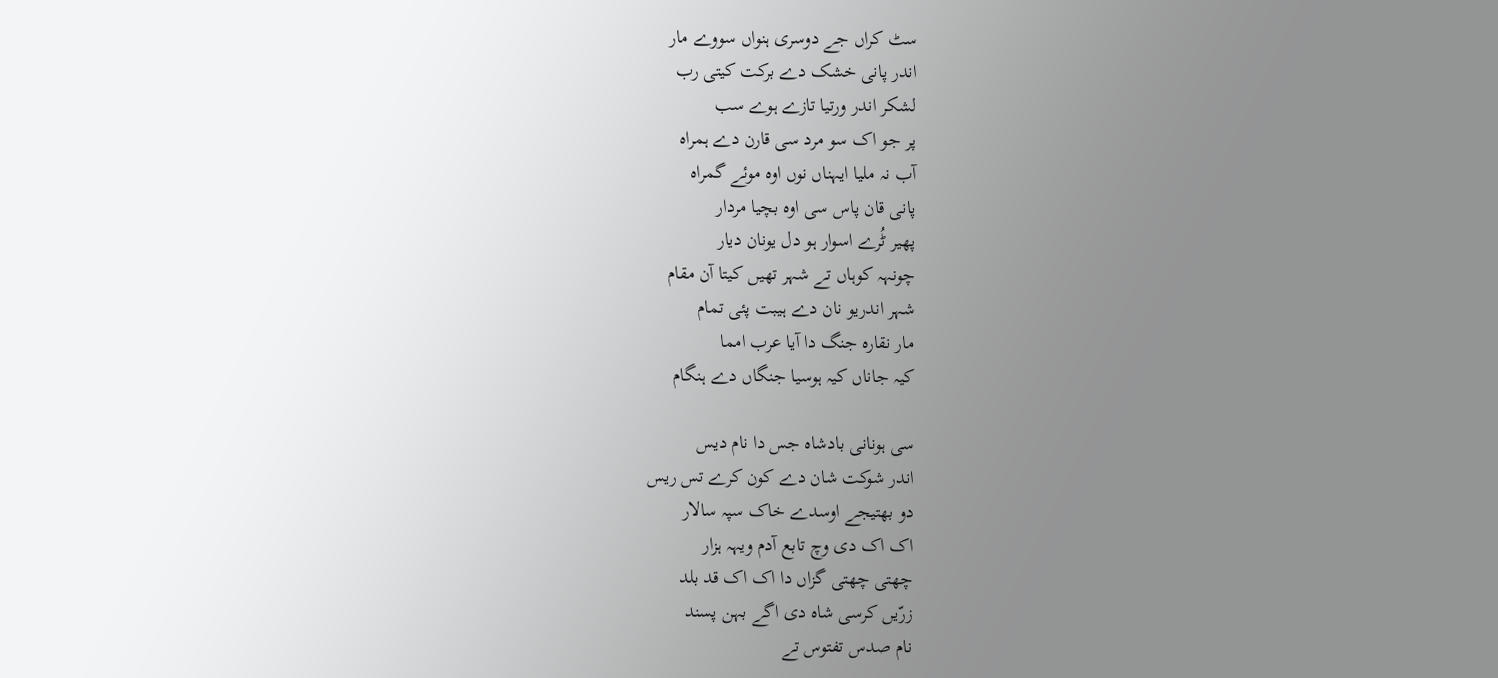سٹ کراں جے دوسری ہنواں سووے مار
اندر پانی خشک دے برکت کیتی رب
لشکر اندر ورتیا تازے ہوے سب
پر جو اک سو مرد سی قارن دے ہمراہ
آب نہ ملیا ایہناں نوں اوہ موئے گمراہ
پانی قان پاس سی اوہ بچیا مردار
پھیر ٹُرے اسوار ہو دل یونان دیار
چونہہ کوہاں تے شہر تھیں کیتا آن مقام
شہر اندریو نان دے ہیبت پئی تمام
مار نقارہ جنگ دا آیا عرب امما
کیہ جاناں کیہ ہوسیا جنگاں دے ہنگام

سی ہونانی بادشاہ جس دا نام دیس
اندر شوکت شان دے کون کرے تس ریس
دو بھتیجے اوسدے خاک سپہ سالار
اک اک دی وچ تابع آدم ویہہ ہزار
چھتی چھتی گزاں دا اک اک قد بلد
زرّیں کرسی شاہ دی اگے بہن پسند
نام صدس تفتوس تے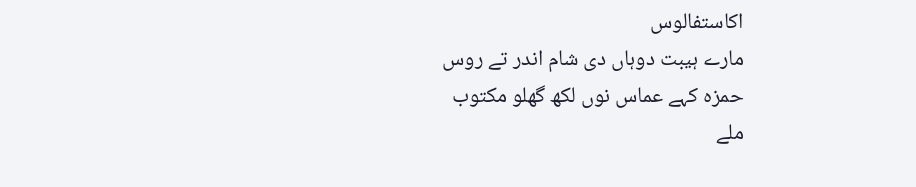اکاستفالوس
مارے ہیبت دوہاں دی شام اندر تے روس
حمزہ کہے عماس نوں لکھ گھلو مکتوب
ملے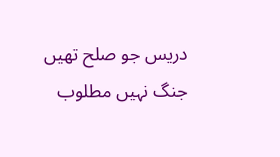دریس جو صلح تھیں جنگ نہیں مطلوب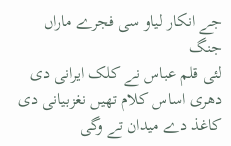جے انکار لیاو سی فجرے ماراں جنگ
لئی قلم عباس نے کلک ایرانی دی
دھری اساس کلام تھیں نغزبیانی دی
کاغذ دے میدان تے وگی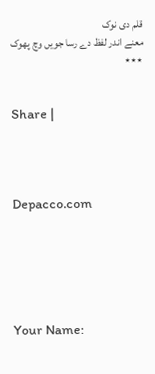قلم دی نوک
معنے اندر لفظ دے رسا جویں وچ پھوک
٭٭٭


Share |




Depacco.com






Your Name: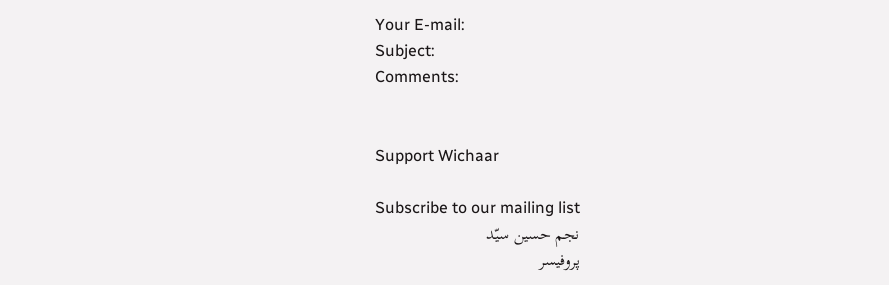Your E-mail:
Subject:
Comments:


Support Wichaar

Subscribe to our mailing list
نجم حسین سیّد
پروفیسر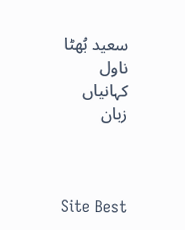سعید بُھٹا
ناول
کہانیاں
زبان



Site Best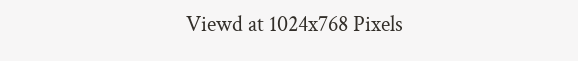Viewd at 1024x768 Pixels